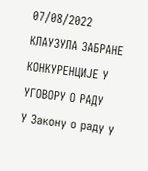07/08/2022
КЛАУЗУЛА ЗАБРАНЕ КОНКУРЕНЦИЈЕ У УГОВОРУ О РАДУ
У Закону о раду у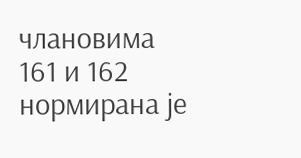члановима 161 и 162 нормирана је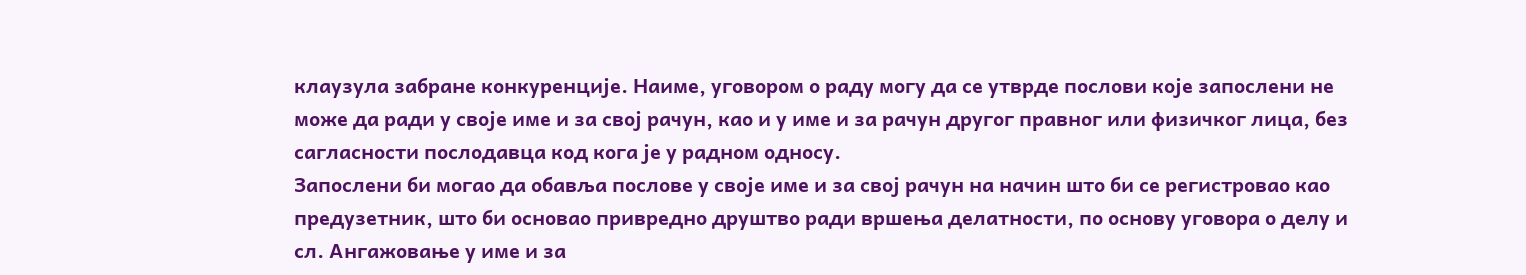клаузула забране конкуренције. Наиме, уговором о раду могу да се утврде послови које запослени не може да ради у своје име и за свој рачун, као и у име и за рачун другог правног или физичког лица, без сагласности послодавца код кога је у радном односу.
Запослени би могао да обавља послове у своје име и за свој рачун на начин што би се регистровао као предузетник, што би основао привредно друштво ради вршења делатности, по основу уговора о делу и сл. Ангажовање у име и за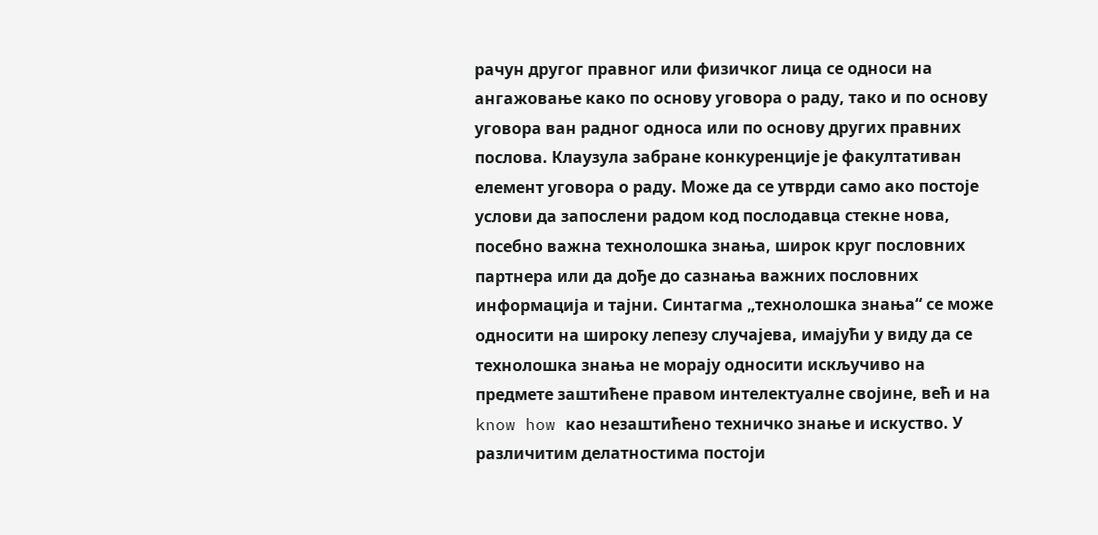рачун другог правног или физичког лица се односи на ангажовање како по основу уговора о раду, тако и по основу уговора ван радног односа или по основу других правних послова. Клаузула забране конкуренције је факултативан елемент уговора о раду. Може да се утврди само ако постоје услови да запослени радом код послодавца стекне нова, посебно важна технолошка знања, широк круг пословних партнера или да дође до сазнања важних пословних информација и тајни. Синтагма „технолошка знања“ се може односити на широку лепезу случајева, имајући у виду да се технолошка знања не морају односити искључиво на предмете заштићене правом интелектуалне својине, већ и на know how као незаштићено техничко знање и искуство. У различитим делатностима постоји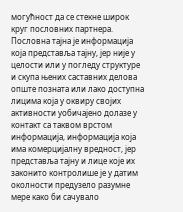могућност да се стекне широк круг пословних партнера. Пословна тајна је информација која представља тајну, јер није у целости или у погледу структуре и скупа њених саставних делова опште позната или лако доступна лицима која у оквиру својих активности уобичајено долазе у контакт са таквом врстом информација, информација која има комерцијалну вредност, јер представља тајну и лице које их законито контролише је у датим околности предузело разумне мере како би сачувало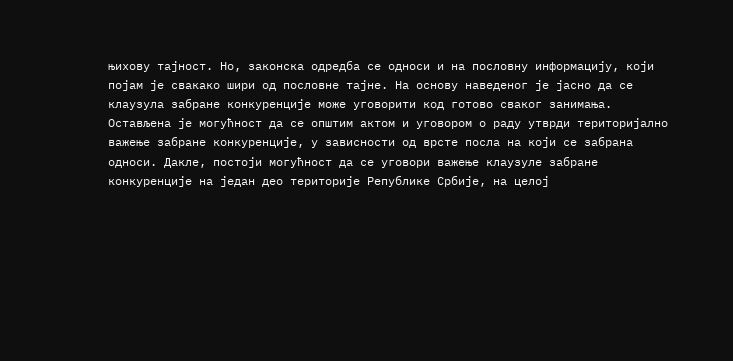њихову тајност. Но, законска одредба се односи и на пословну информацију, који појам је свакако шири од пословне тајне. На основу наведеног је јасно да се клаузула забране конкуренције може уговорити код готово сваког занимања.
Остављена је могућност да се општим актом и уговором о раду утврди територијално важење забране конкуренције, у зависности од врсте посла на који се забрана односи. Дакле, постоји могућност да се уговори важење клаузуле забране конкуренције на један део територије Републике Србије, на целој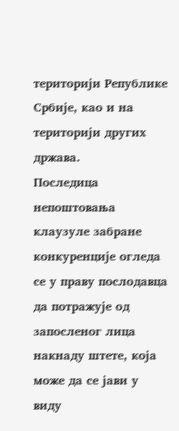територији Републике Србије, као и на територији других држава.
Последица непоштовања клаузуле забране конкуренције огледа се у праву послодавца да потражује од запосленог лица накнаду штете, која може да се јави у виду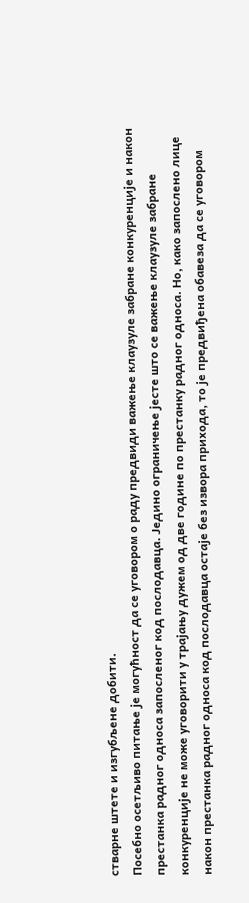стварне штете и изгубљене добити.
Посебно осетљиво питање је могућност да се уговором о раду предвиди важење клаузуле забране конкуренције и након престанка радног односа запосленог код послодавца. Једино ограничење јесте што се важење клаузуле забране конкуренције не може уговорити у трајању дужем од две године по престанку радног односа. Но, како запослено лице након престанка радног односа код послодавца остаје без извора прихода, то је предвиђена обавеза да се уговором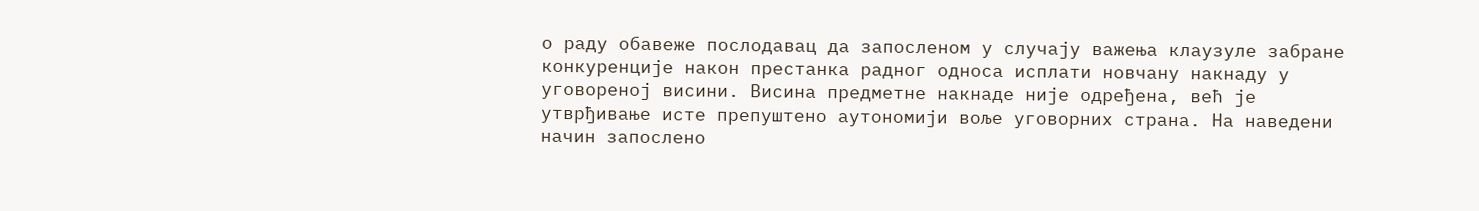о раду обавеже послодавац да запосленом у случају важења клаузуле забране конкуренције након престанка радног односа исплати новчану накнаду у уговореној висини. Висина предметне накнаде није одређена, већ је утврђивање исте препуштено аутономији воље уговорних страна. На наведени начин запослено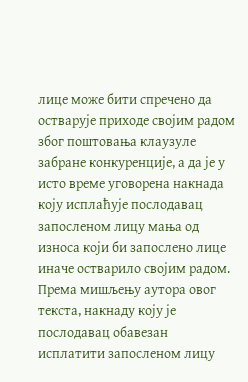лице може бити спречено да остварује приходе својим радом због поштовања клаузуле забране конкуренције, а да је у исто време уговорена накнада коју исплаћује послодавац запосленом лицу мања од износа који би запослено лице иначе остварило својим радом. Према мишљењу аутора овог текста, накнаду коју је послодавац обавезан исплатити запосленом лицу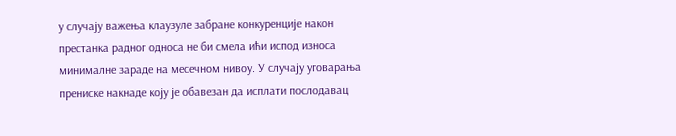у случају важења клаузуле забране конкуренције након престанка радног односа не би смела ићи испод износа минималне зараде на месечном нивоу. У случају уговарања прениске накнаде коју је обавезан да исплати послодавац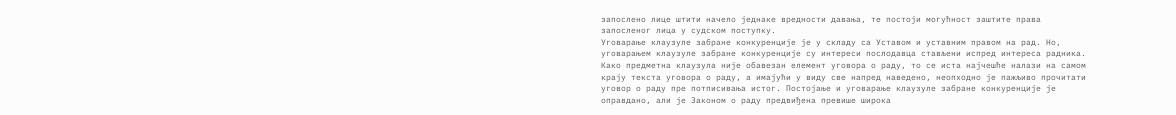запослено лице штити начело једнаке вредности давања, те постоји могућност заштите права запосленог лица у судском поступку.
Уговарање клаузуле забране конкуренције је у складу са Уставом и уставним правом на рад. Но, уговарањем клаузуле забране конкуренције су интереси послодавца стављени испред интереса радника.
Како предметна клаузула није обавезан елемент уговора о раду, то се иста најчешће налази на самом крају текста уговора о раду, а имајући у виду све напред наведено, неопходно је пажљиво прочитати уговор о раду пре потписивања истог. Постојање и уговарање клаузуле забране конкуренције је оправдано, али је Законом о раду предвиђена превише широка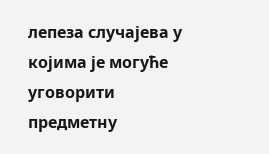лепеза случајева у којима је могуће уговорити предметну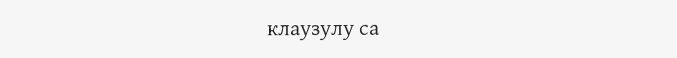клаузулу са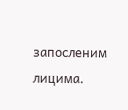запосленим лицима.